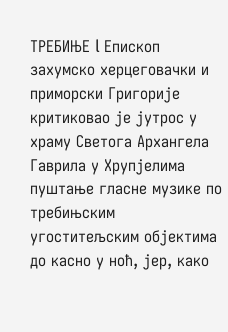ТРЕБИЊЕ l Епископ захумско херцеговачки и приморски Григорије критиковао је јутрос у храму Светога Архангела Гаврила у Хрупјелима пуштање гласне музике по требињским угоститељским објектима до касно у ноћ, јер, како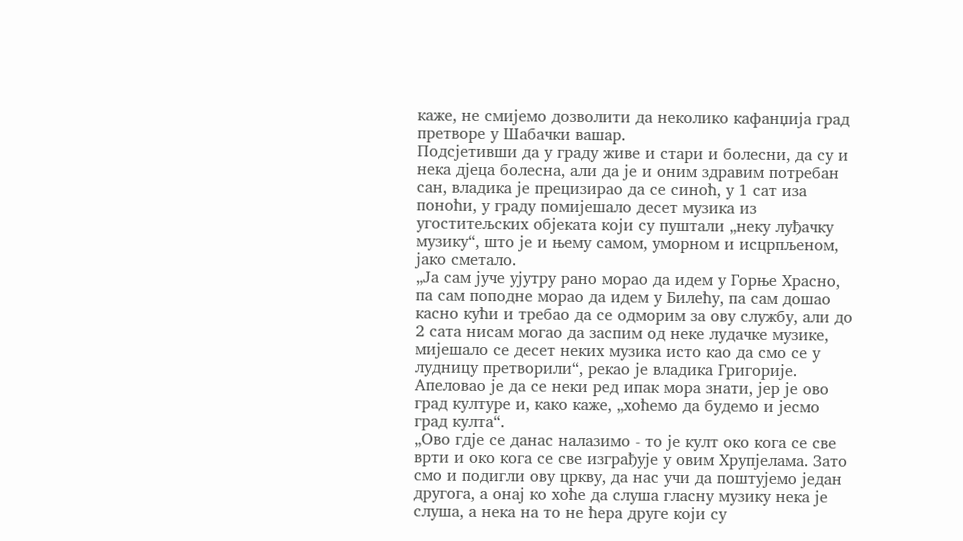каже, не смијемо дозволити да неколико кафанџија град претворе у Шабачки вашар.
Подсјетивши да у граду живе и стари и болесни, да су и нека дјеца болесна, али да је и оним здравим потребан сан, владика је прецизирао да се синоћ, у 1 сат иза поноћи, у граду помијешало десет музика из угоститељских објеката који су пуштали „неку луђачку музику“, што је и њему самом, уморном и исцрпљеном, јако сметало.
„Ја сам јуче ујутру рано морао да идем у Горње Храсно, па сам поподне морао да идем у Билећу, па сам дошао касно кући и требао да се одморим за ову службу, али до 2 сата нисам могао да заспим од неке лудачке музике, мијешало се десет неких музика исто као да смо се у лудницу претворили“, рекао је владика Григорије.
Апеловао је да се неки ред ипак мора знати, јер је ово град културе и, како каже, „хоћемо да будемо и јесмо град култа“.
„Ово гдје се данас налазимо - то је култ око кога се све врти и око кога се све изграђује у овим Хрупјелама. Зато смо и подигли ову цркву, да нас учи да поштујемо један другога, а онај ко хоће да слуша гласну музику нека је слуша, а нека на то не ћера друге који су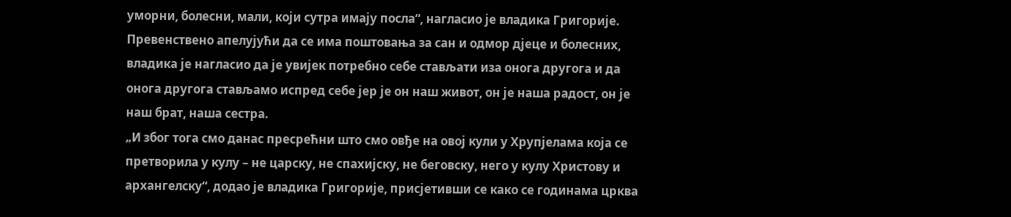уморни, болесни, мали, који сутра имају посла“, нагласио је владика Григорије.
Превенствено апелујући да се има поштовања за сан и одмор дјеце и болесних, владика је нагласио да је увијек потребно себе стављати иза онога другога и да онога другога стављамо испред себе јер је он наш живот, он је наша радост, он је наш брат, наша сестра.
„И због тога смо данас пресрећни што смо овђе на овој кули у Хрупјелама која се претворила у кулу – не царску, не спахијску, не беговску, него у кулу Христову и архангелску“, додао је владика Григорије, присјетивши се како се годинама црква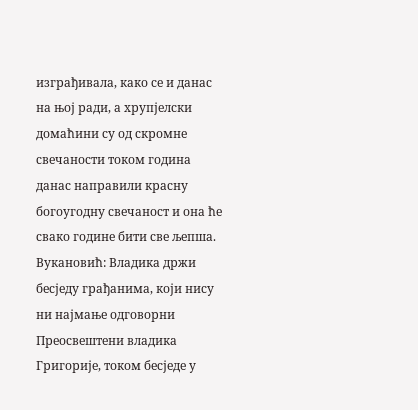изграђивала, како се и данас на њој ради, а хрупјелски домаћини су од скромне свечаности током година данас направили красну богоугодну свечаност и она ће свако године бити све љепша.
Вукановић: Владика држи бесједу грађанима, који нису ни најмање одговорни Преосвештени владика Григорије, током бесједе у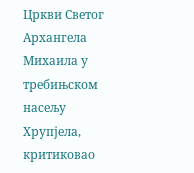Цркви Светог Архангела Михаила у требињском насељу Хрупјела, критиковао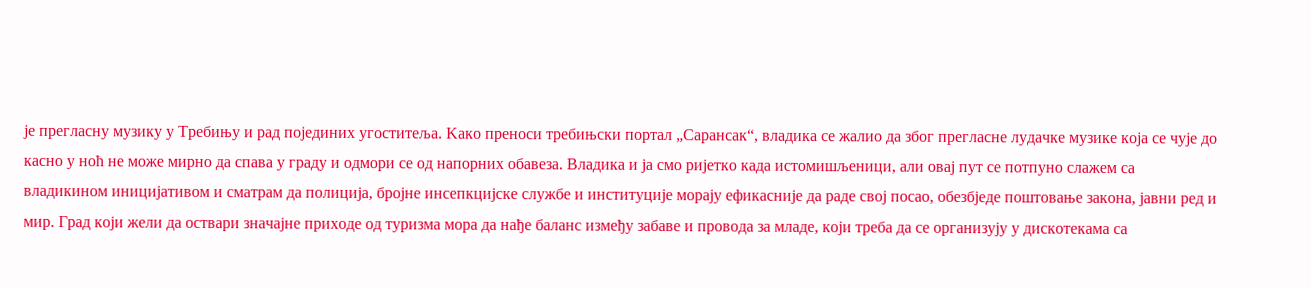је прегласну музику у Требињу и рад појединих угоститеља. Kако преноси требињски портал „Сарансак“, владика се жалио да због прегласне лудачке музике која се чује до касно у ноћ не може мирно да спава у граду и одмори се од напорних обавеза. Владика и ја смо ријетко када истомишљеници, али овај пут се потпуно слажем са владикином иницијативом и сматрам да полиција, бројне инсепкцијске службе и институције морају ефикасније да раде свој посао, обезбједе поштовање закона, јавни ред и мир. Град који жели да оствари значајне приходе од туризма мора да нађе баланс између забаве и провода за младе, који треба да се организују у дискотекама са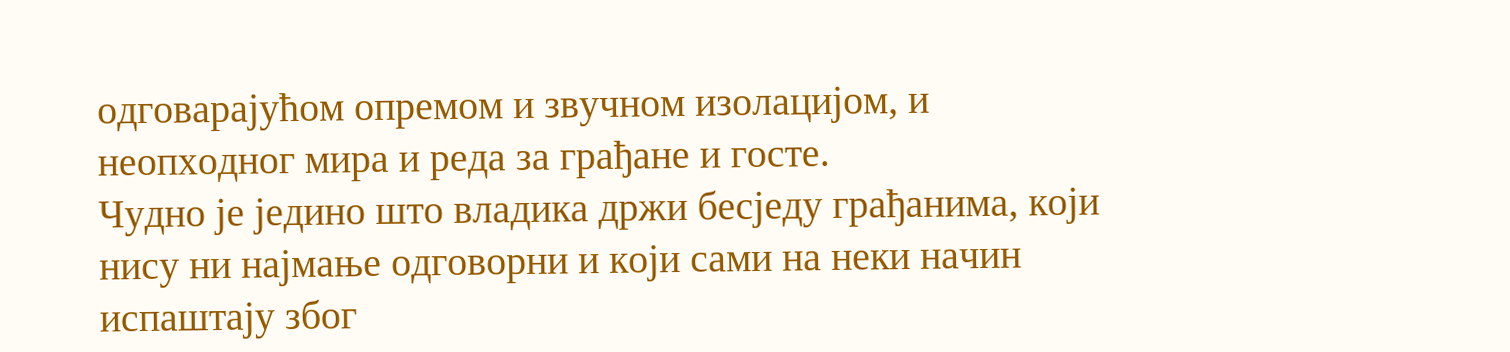одговарајућом опремом и звучном изолацијом, и неопходног мира и реда за грађане и госте.
Чудно је једино што владика држи бесједу грађанима, који нису ни најмање одговорни и који сами на неки начин испаштају због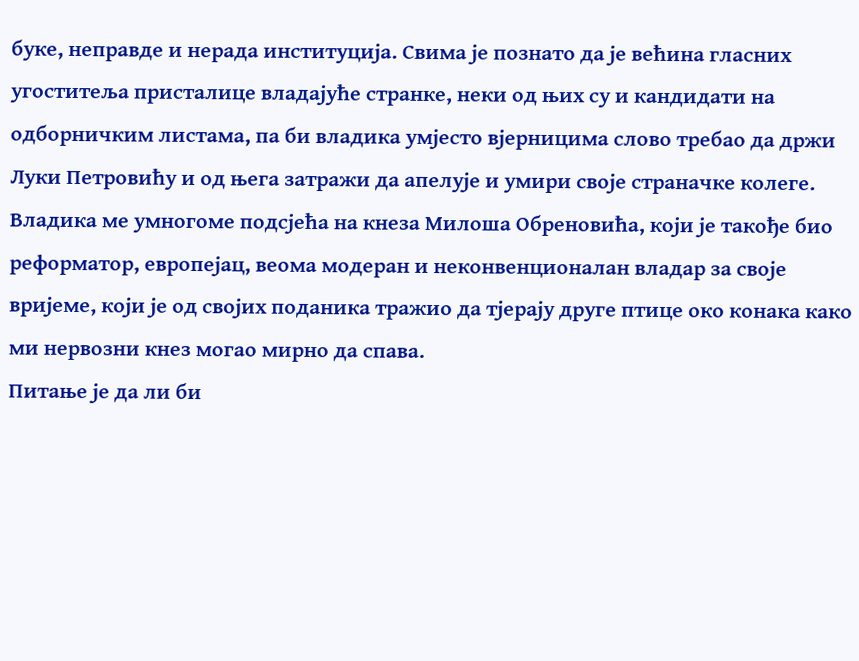буке, неправде и нерада институција. Свима је познато да је већина гласних угоститеља присталице владајуће странке, неки од њих су и кандидати на одборничким листама, па би владика умјесто вјерницима слово требао да држи Луки Петровићу и од њега затражи да апелује и умири своје страначке колеге. Владика ме умногоме подсјећа на кнеза Милоша Обреновића, који је такође био реформатор, европејац, веома модеран и неконвенционалан владар за своје вријеме, који је од својих поданика тражио да тјерају друге птице око конака како ми нервозни кнез могао мирно да спава.
Питање је да ли би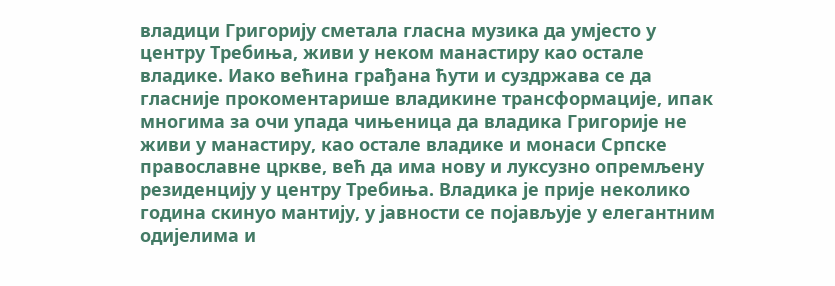владици Григорију сметала гласна музика да умјесто у центру Требиња, живи у неком манастиру као остале владике. Иако већина грађана ћути и суздржава се да гласније прокоментарише владикине трансформације, ипак многима за очи упада чињеница да владика Григорије не живи у манастиру, као остале владике и монаси Српске православне цркве, већ да има нову и луксузно опремљену резиденцију у центру Требиња. Владика је прије неколико година скинуо мантију, у јавности се појављује у елегантним одијелима и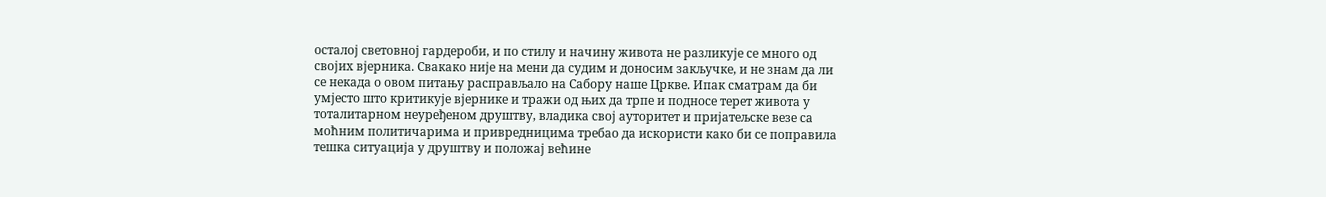осталој световној гардероби, и по стилу и начину живота не разликује се много од својих вјерника. Свакако није на мени да судим и доносим закључке, и не знам да ли се некада о овом питању расправљало на Сабору наше Цркве. Ипак сматрам да би умјесто што критикује вјернике и тражи од њих да трпе и подносе терет живота у тоталитарном неуређеном друштву, владика свој ауторитет и пријатељске везе са моћним политичарима и привредницима требао да искористи како би се поправила тешка ситуација у друштву и положај већине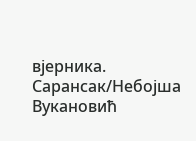вјерника.
Сарансак/Небојша Вукановић